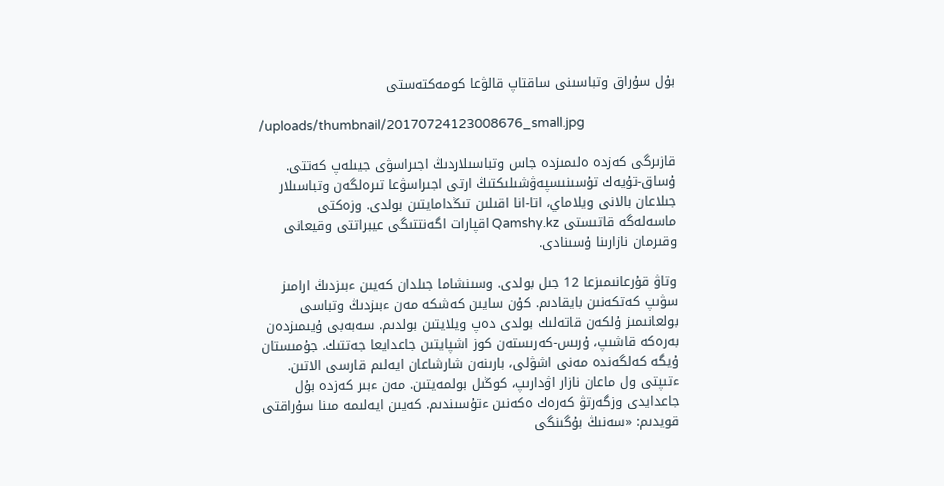بۇل سۇراق وتباسىنى ساقتاپ قالۋعا كومەكتەستى

/uploads/thumbnail/20170724123008676_small.jpg

قازىرگى كەزدە ەلىمىزدە جاس وتباسىلاردىڭ اجىراسۋى جيىلەپ كەتتى. ۇساق-تۇيەك تۇسىنىسپەۋشىلىكتىڭ ارتى اجىراسۋعا تىرەلگەن وتباسىلار جىلاعان بالانى ويلاماي، اتا-انا اقىلىن تىڭدامايتىن بولدى. وزەكتى ماسەلەگە قاتىستى Qamshy.kz اقپارات اگەنتتىگى عيبراتتى وقيعانى وقىرمان نازارىنا ۇسىنادى.

وتاۋ قۇرعانىمىزعا 12 جىل بولدى. وسىنشاما جىلدان كەيىن ءبىزدىڭ ارامىز سۋىپ كەتكەنىن بايقادىم. كۇن سايىن كەشكە مەن ءبىزدىڭ وتباسى بولعانىمىز ۇلكەن قاتەلىك بولدى دەپ ويلايتىن بولدىم. سەبەبى ۇيىمىزدەن بەرەكە قاشىپ، ۇرىس-كەرىستەن كوز اشپايتىن جاعدايعا جەتتىك. جۇمىستان ۇيگە كەلگەندە مەنى اشۋلى، بارىنەن شارشاعان ايەلىم قارسى الاتىن. ءتىپتى ول ماعان نازار اۋدارىپ، كوڭىل بولمەيتىن. مەن ءبىر كەزدە بۇل جاعدايدى وزگەرتۋ كەرەك ەكەنىن ءتۇسىندىم. كەيىن ايەلىمە مىنا سۇراقتى قويدىم: «سەنىڭ بۇگىنگى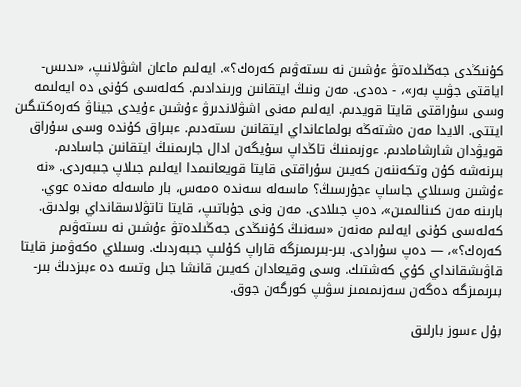كۇنىڭدى جەڭىلدەتۋ ءۇشىن نە ىستەۋىم كەرەك؟». ايەلىم ماعان اشۋلانىپ، «ىدىس-اياقتى جۋىپ بەر»، - دەدى. مەن ونىڭ ايتقانىن ورىندادىم. كەلەسى كۇنى دە ايەلىمە وسى سۇراقتى قايتا قويدىم. ايەلىم مەنى اشۋلاندىرۋ ءۇشىن ءۇيدى جيناۋ كەرەكتىگىن ايتتى. الايدا مەن ەشتەڭە بولماعانداي ايتقانىن ىستەدىم. ءبىراق كۇندە وسى سۇراق قويۋدان شارشامادىم. ءوزىمنىڭ تاڭداپ سۇيگەن ادال جارىمنىڭ ايتقانىن جاسادىم. بىرنەشە كۇن وتكەننەن كەيىن سۇراقتى قايتا قويعانىمدا ايەلىم جىلاپ جىبەردى. «نە ءۇشىن وسىلاي جاساپ ءجۇرسىڭ؟ ماسەلە سەندە ەمەس، بار ماسەلە مەندە عوي. بارىنە مەن كىنالىمىن»، دەپ جىلادى. مەن ونى جۇباتىپ، قايتا تاتۋلاسقانداي بولدىق. كەلەسى كۇنى ايەلىم مەنەن «سەنىڭ كۇنىڭدى جەڭىلدەتۋ ءۇشىن نە ىستەۋىم كەرەك؟»، — دەپ سۇرادى. بىر-بىرىمىزگە قاراپ كۇلىپ جىبەردىك. وسىلاي ەكەۋمىز قايتا قاۋىشقانداي كۇي كەشتىك. وسى وقيعادان كەيىن قانشا جىل وتسە دە ءبىزدىڭ بىر-بىرىمىزگە دەگەن سەزىمىمىز سۋىپ كورگەن جوق.

بۇل ءسوز بارلىق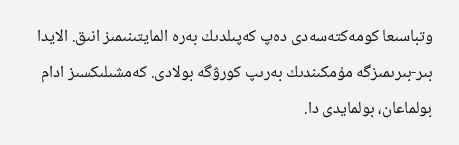وتباسىعا كومەكتەسەدى دەپ كەپىلدىك بەرە المايتىنىمىز انىق. الايدا بىر-بىرىمىزگە مۇمكىندىك بەرىپ كورۋگە بولادى. كەمشىلىكسىز ادام بولماعان، بولمايدى دا.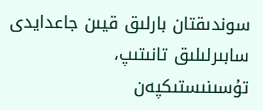سوندىقتان بارلىق قيىن جاعدايدى سابىرلىلىق تانىتىپ، تۇسىنىستىكپەن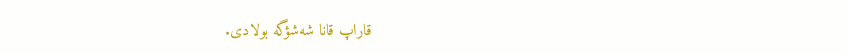قاراپ قانا شەشۋگە بولادى.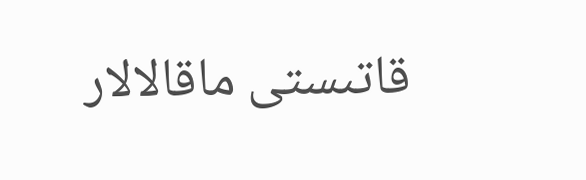قاتىستى ماقالالار